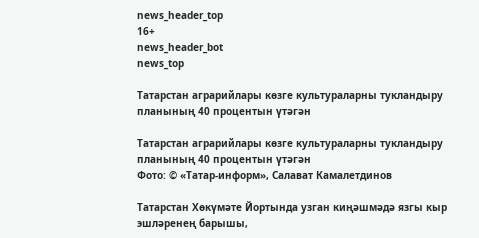news_header_top
16+
news_header_bot
news_top

Татарстан аграрийлары көзге культураларны тукландыру планының 40 процентын үтәгән

Татарстан аграрийлары көзге культураларны тукландыру планының 40 процентын үтәгән
Фото: © «Татар-информ», Салават Камалетдинов

Татарстан Хөкүмәте Йортында узган киңәшмәдә язгы кыр эшләренең барышы,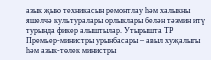азык җыю техникасын ремонтлау һәм халыкны яшелчә культуралары орлыклары белән тәэмин итү турында фикер алыштылар. Утырышта ТР Премьер-министры урынбасары – авыл хуҗалыгы һәм азык-төлек министры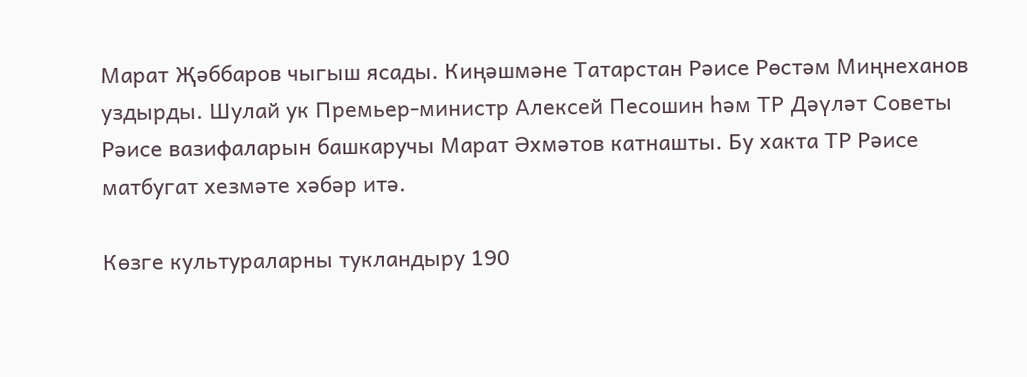Марат Җәббаров чыгыш ясады. Киңәшмәне Татарстан Рәисе Рөстәм Миңнеханов уздырды. Шулай ук Премьер-министр Алексей Песошин һәм ТР Дәүләт Советы Рәисе вазифаларын башкаручы Марат Әхмәтов катнашты. Бу хакта ТР Рәисе матбугат хезмәте хәбәр итә.

Көзге культураларны тукландыру 190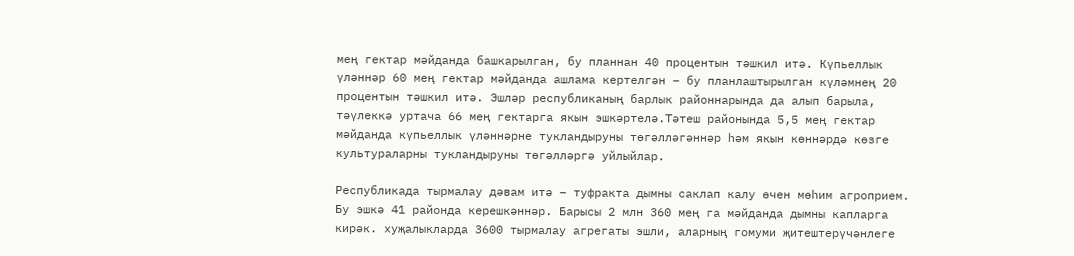мең гектар мәйданда башкарылган, бу планнан 40 процентын тәшкил итә. Күпьеллык үләннәр 60 мең гектар мәйданда ашлама кертелгән – бу планлаштырылган күләмнең 20 процентын тәшкил итә. Эшләр республиканың барлык районнарында да алып барыла, тәүлеккә уртача 66 мең гектарга якын эшкәртелә.Тәтеш районында 5,5 мең гектар мәйданда күпьеллык үләннәрне тукландыруны төгәлләгәннәр һәм якын көннәрдә көзге культураларны тукландыруны төгәлләргә уйлыйлар.

Республикада тырмалау дәвам итә – туфракта дымны саклап калу өчен мөһим агроприем. Бу эшкә 41 районда керешкәннәр. Барысы 2 млн 360 мең га мәйданда дымны капларга кирәк. хуҗалыкларда 3600 тырмалау агрегаты эшли, аларның гомуми җитештерүчәнлеге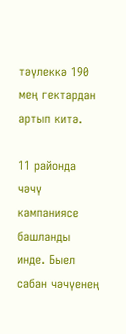тәүлеккә 190 мең гектардан артып китә.

11 районда чәчү кампаниясе башланды инде. Быел сабан чәчүенең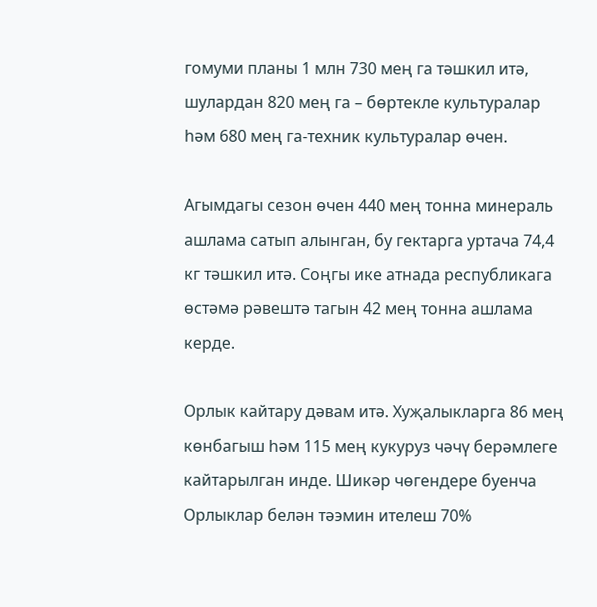гомуми планы 1 млн 730 мең га тәшкил итә, шулардан 820 мең га – бөртекле культуралар һәм 680 мең га-техник культуралар өчен.

Агымдагы сезон өчен 440 мең тонна минераль ашлама сатып алынган, бу гектарга уртача 74,4 кг тәшкил итә. Соңгы ике атнада республикага өстәмә рәвештә тагын 42 мең тонна ашлама керде.

Орлык кайтару дәвам итә. Хуҗалыкларга 86 мең көнбагыш һәм 115 мең кукуруз чәчү берәмлеге кайтарылган инде. Шикәр чөгендере буенча Орлыклар белән тәэмин ителеш 70%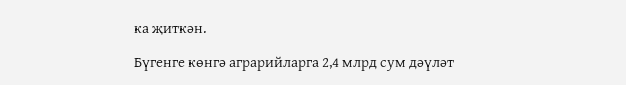ка җиткән.

Бүгенге көнгә аграрийларга 2,4 млрд сум дәүләт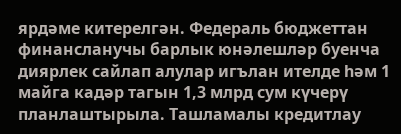ярдәме китерелгән. Федераль бюджеттан финансланучы барлык юнәлешләр буенча диярлек сайлап алулар игълан ителде һәм 1 майга кадәр тагын 1,3 млрд сум күчерү планлаштырыла. Ташламалы кредитлау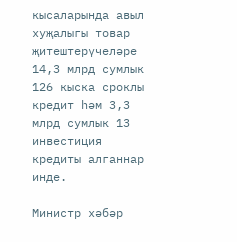кысаларында авыл хуҗалыгы товар җитештерүчеләре 14,3 млрд сумлык 126 кыска сроклы кредит һәм 3,3 млрд сумлык 13 инвестиция кредиты алганнар инде.

Министр хәбәр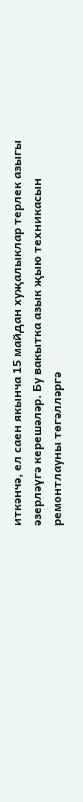иткәнчә, ел саен якынча 15 майдан хуҗалыклар терлек азыгы әзерләүгә керешәләр. Бу вакытка азык җыю техникасын ремонтлауны төгәлләргә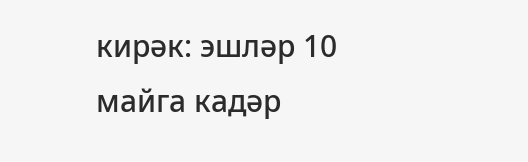кирәк: эшләр 10 майга кадәр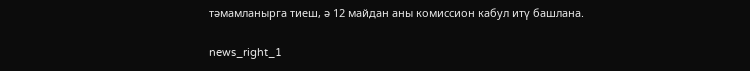тәмамланырга тиеш, ә 12 майдан аны комиссион кабул итү башлана.

news_right_1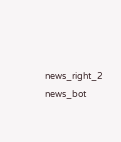news_right_2
news_bot